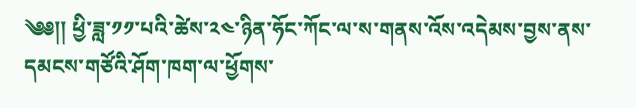༄༅།། ཕྱི་ཟླ་༡༡་པའི་ཚེས་༢༤་ཉིན་ཧོང་ཀོང་ལ་ས་གནས་འོས་འདེམས་བྱས་ནས་དམངས་གཙོའི་ཤོག་ཁག་ལ་ཕྱོགས་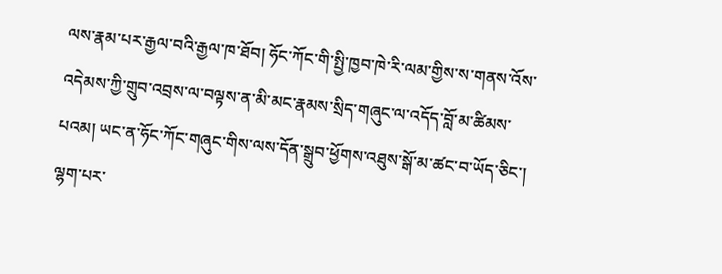ལས་རྣམ་པར་རྒྱལ་བའི་རྒྱལ་ཁ་ཐོབ། ཧོང་ཀོང་གི་སྤྱི་ཁྱབ་ཁེ་རི་ལམ་གྱིས་ས་གནས་འོས་འདེམས་ཀྱི་གྲུབ་འབྲས་ལ་བལྟས་ན་མི་མང་རྣམས་སྲིད་གཞུང་ལ་འདོད་བློ་མ་ཚིམས་པའམ། ཡང་ན་ཧོང་ཀོང་གཞུང་གིས་ལས་དོན་སྒྲུབ་ཕྱོགས་འཐུས་སྒོ་མ་ཚང་བ་ཡོད་ཅིང་། ལྷག་པར་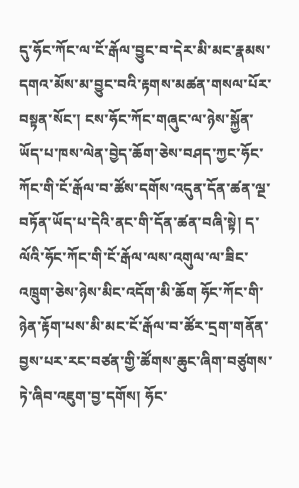དུ་ཧོང་ཀོང་ལ་ངོ་རྒོལ་བྱུང་བ་དེར་མི་མང་རྣམས་དགའ་མོས་མ་བྱུང་བའི་རྟགས་མཚན་གསལ་པོར་བསྟན་སོང་། ངས་ཧོང་ཀོང་གཞུང་ལ་ཉེས་སྐྱོན་ཡོད་པ་ཁས་ལེན་བྱེད་ཆོག་ཅེས་བཤད་ཀྱང་ཧོང་ཀོང་གི་ངོ་རྒོལ་བ་ཚོས་དགོས་འདུན་དོན་ཚན་ལྔ་བཏོན་ཡོད་པ་དེའི་ནང་གི་དོན་ཚན་བཞི་སྟེ། ད་ལོའི་ཧོང་ཀོང་གི་ངོ་རྒོལ་ལས་འགུལ་ལ་ཟིང་འཁྲུག་ཅེས་ཉེས་མིང་འདོག་མི་ཆོག ཧོང་ཀོང་གི་ཉེན་རྟོག་པས་མི་མང་ངོ་རྒོལ་བ་ཚོར་དྲག་གནོན་བྱས་པར་རང་བཙན་གྱི་ཚོགས་ཆུང་ཞིག་བཙུགས་ཏེ་ཞིབ་འཇུག་བྱ་དགོས། ཧོང་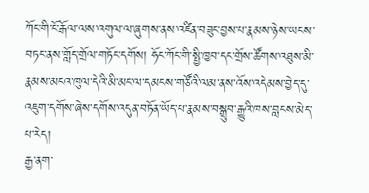ཀོང་གི་ངོ་རྒོལ་ལས་འགུལ་ལ་ཞུགས་ནས་འཛིན་བཟུང་བྱས་པ་རྣམས་ཉེས་ཡངས་བཏང་ནས་གློད་གྲོལ་གཏོང་དགོས། ཧོང་ཀོང་གི་སྤྱི་ཁྱབ་དང་གྲོས་ཚོགས་འཐུས་མི་རྣམས་མངའ་ཁུལ་དེའི་མི་མང་ལ་དམངས་གཙོའི་ལམ་ནས་འོས་འདེམས་བྱེད་དུ་འཇུག་དགོས་ཞེས་དགོས་འདུན་བཏོན་ཡོད་པ་རྣམས་བསྒྲུབ་རྒྱུའི་ཁས་བླངས་མེད་པ་རེད།
རྒྱ་ནག་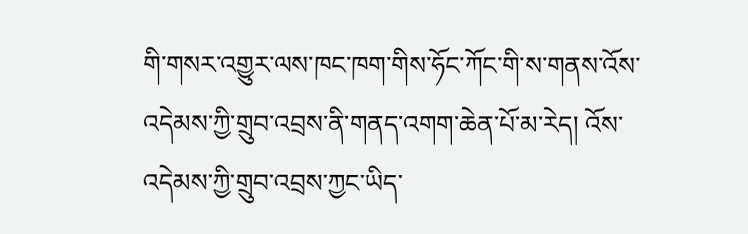གི་གསར་འགྱུར་ལས་ཁང་ཁག་གིས་ཧོང་ཀོང་གི་ས་གནས་འོས་འདེམས་ཀྱི་གྲུབ་འབྲས་ནི་གནད་འགག་ཆེན་པོ་མ་རེད། འོས་འདེམས་ཀྱི་གྲུབ་འབྲས་ཀྱང་ཡིད་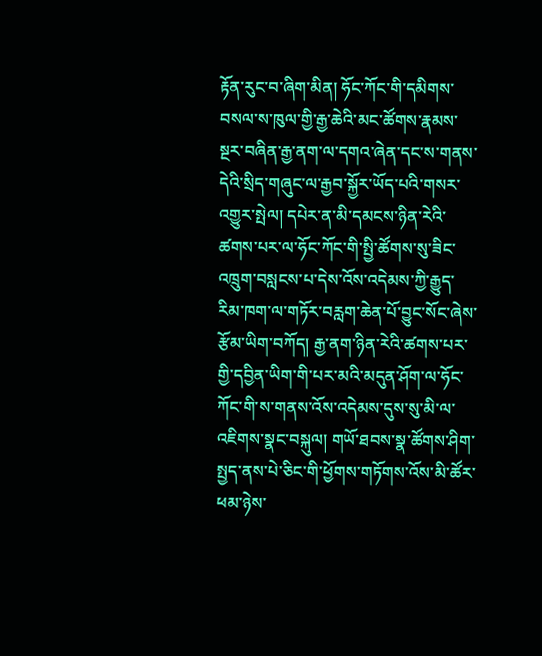རྟོན་རུང་བ་ཞིག་མིན། ཧོང་ཀོང་གི་དམིགས་བསལ་ས་ཁུལ་གྱི་རྒྱ་ཆེའི་མང་ཚོགས་རྣམས་སྔར་བཞིན་རྒྱ་ནག་ལ་དགའ་ཞེན་དང་ས་གནས་དེའི་སྲིད་གཞུང་ལ་རྒྱབ་སྐྱོར་ཡོད་པའི་གསར་འགྱུར་སྤེལ། དཔེར་ན་མི་དམངས་ཉིན་རེའི་ཚགས་པར་ལ་ཧོང་ཀོང་གི་སྤྱི་ཚོགས་སུ་ཟིང་འཁྲུག་བསླངས་པ་དེས་འོས་འདེམས་ཀྱི་རྒྱུད་རིམ་ཁག་ལ་གཏོར་བརླག་ཆེན་པོ་བྱུང་སོང་ཞེས་རྩོམ་ཡིག་བཀོད། རྒྱ་ནག་ཉིན་རེའི་ཚགས་པར་གྱི་དབྱིན་ཡིག་གི་པར་མའི་མདུན་ཤོག་ལ་ཧོང་ཀོང་གི་ས་གནས་འོས་འདེམས་དུས་སུ་མི་ལ་འཇིགས་སྣང་བསྐུལ། གཡོ་ཐབས་སྣ་ཚོགས་ཤིག་སྤྱད་ནས་པེ་ཅིང་གི་ཕྱོགས་གཏོགས་འོས་མི་ཚོར་ཕམ་ཉེས་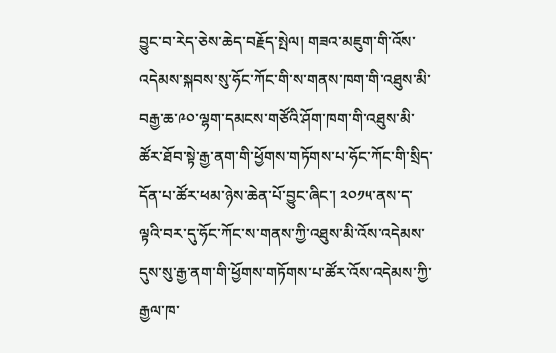བྱུང་བ་རེད་ཅེས་ཆེད་བརྗོད་སྤེལ། གཟའ་མཇུག་གི་འོས་འདེམས་སྐབས་སུ་ཧོང་ཀོང་གི་ས་གནས་ཁག་གི་འཐུས་མི་བརྒྱ་ཆ་༩༠་ལྷག་དམངས་གཙོའི་ཤོག་ཁག་གི་འཐུས་མི་ཚོར་ཐོབ་སྟེ་རྒྱ་ནག་གི་ཕྱོགས་གཏོགས་པ་ཧོང་ཀོང་གི་སྲིད་དོན་པ་ཚོར་ཕམ་ཉེས་ཆེན་པོ་བྱུང་ཞིང་། ༢༠༡༥་ནས་ད་ལྟའི་བར་དུ་ཧོང་ཀོང་ས་གནས་ཀྱི་འཐུས་མི་འོས་འདེམས་དུས་སུ་རྒྱ་ནག་གི་ཕྱོགས་གཏོགས་པ་ཚོར་འོས་འདེམས་ཀྱི་རྒྱལ་ཁ་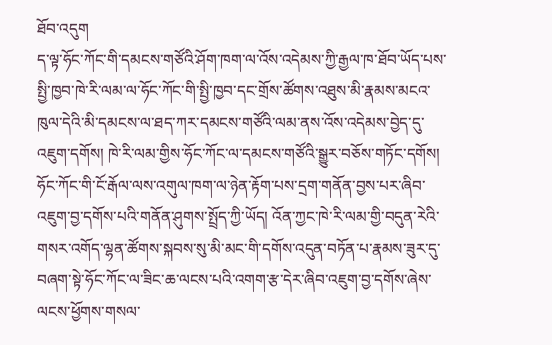ཐོབ་འདུག
ད་ལྟ་ཧོང་ཀོང་གི་དམངས་གཙོའི་ཤོག་ཁག་ལ་འོས་འདེམས་ཀྱི་རྒྱལ་ཁ་ཐོབ་ཡོད་པས་སྤྱི་ཁྱབ་ཁེ་རི་ལམ་ལ་ཧོང་ཀོང་གི་སྤྱི་ཁྱབ་དང་གྲོས་ཚོགས་འཐུས་མི་རྣམས་མངའ་ཁུལ་དེའི་མི་དམངས་ལ་ཐད་ཀར་དམངས་གཙོའི་ལམ་ནས་འོས་འདེམས་བྱེད་དུ་འཇུག་དགོས། ཁེ་རི་ལམ་གྱིས་ཧོང་ཀོང་ལ་དམངས་གཙོའི་སྒྱུར་བཅོས་གཏོང་དགོས། ཧོང་ཀོང་གི་ངོ་རྒོལ་ལས་འགུལ་ཁག་ལ་ཉེན་རྟོག་པས་དྲག་གནོན་བྱས་པར་ཞིབ་འཇུག་བྱ་དགོས་པའི་གནོན་ཤུགས་སྤྲོད་ཀྱི་ཡོད། འོན་ཀྱང་ཁེ་རི་ལམ་གྱི་བདུན་རེའི་གསར་འགོད་ལྷན་ཚོགས་སྐབས་སུ་མི་མང་གི་དགོས་འདུན་བཏོན་པ་རྣམས་ཟུར་དུ་བཞག་སྟེ་ཧོང་ཀོང་ལ་ཟིང་ཆ་ལངས་པའི་འགག་རྩ་དེར་ཞིབ་འཇུག་བྱ་དགོས་ཞེས་ལངས་ཕྱོགས་གསལ་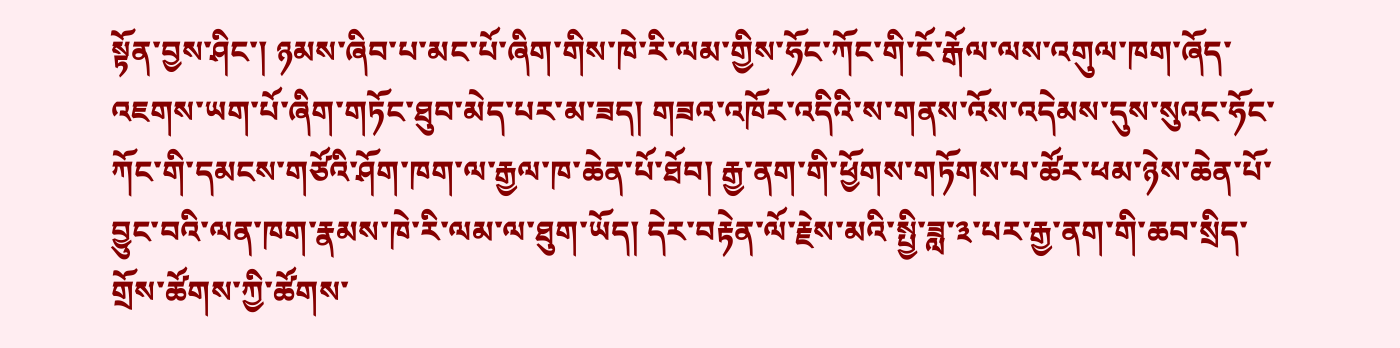སྟོན་བྱས་ཤིང་། ཉམས་ཞིབ་པ་མང་པོ་ཞིག་གིས་ཁེ་རི་ལམ་གྱིས་ཧོང་ཀོང་གི་ངོ་རྒོལ་ལས་འགུལ་ཁག་ཞོད་འཇགས་ཡག་པོ་ཞིག་གཏོང་ཐུབ་མེད་པར་མ་ཟད། གཟའ་འཁོར་འདིའི་ས་གནས་འོས་འདེམས་དུས་སུའང་ཧོང་ཀོང་གི་དམངས་གཙོའི་ཤོག་ཁག་ལ་རྒྱལ་ཁ་ཆེན་པོ་ཐོབ། རྒྱ་ནག་གི་ཕྱོགས་གཏོགས་པ་ཚོར་ཕམ་ཉེས་ཆེན་པོ་བྱུང་བའི་ལན་ཁག་རྣམས་ཁེ་རི་ལམ་ལ་ཐུག་ཡོད། དེར་བརྟེན་ལོ་རྗེས་མའི་སྤྱི་ཟླ་༣་པར་རྒྱ་ནག་གི་ཆབ་སྲིད་གྲོས་ཚོགས་ཀྱི་ཚོགས་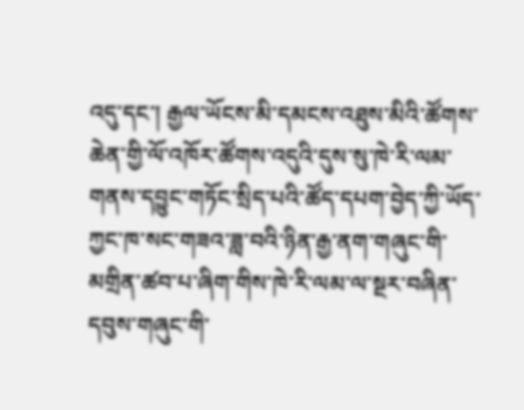འདུ་དང་། རྒྱལ་ཡོངས་མི་དམངས་འཐུས་མིའི་ཚོགས་ཆེན་གྱི་ལོ་འཁོར་ཚོགས་འདུའི་དུས་སུ་ཁེ་རི་ལམ་གནས་དབྱུང་གཏོང་སྲིད་པའི་ཚོད་དཔག་བྱེད་ཀྱི་ཡོད་ཀྱང་ཁ་སང་གཟའ་ཟླ་བའི་ཉིན་རྒྱ་ནག་གཞུང་གི་མགྲིན་ཚབ་པ་ཞིག་གིས་ཁེ་རི་ལམ་ལ་སྔར་བཞིན་དབུས་གཞུང་གི་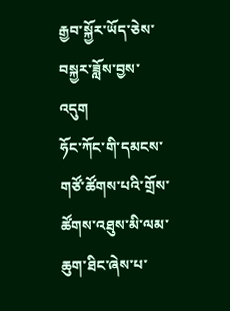རྒྱབ་སྐྱོར་ཡོད་ཅེས་བསྐྱར་ཟློས་བྱས་འདུག
ཧོང་ཀོང་གི་དམངས་གཙོ་ཚོགས་པའི་གྲོས་ཚོགས་འཐུས་མི་ལམ་ཆུག་ཐིང་ཞེས་པ་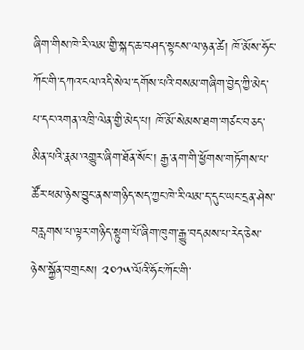ཞིག་གིས་ཁེ་རི་ལམ་གྱི་སྐད་ཆ་བཤད་སྟངས་ལ་ཉན་ཚེ། ཁོ་མོས་ཧོང་ཀོང་གི་དཀའ་ངལ་འདི་སེལ་དགོས་པའི་བསམ་གཞིག་བྱེད་ཀྱི་མེད་པ་དང་འགན་འཁྲི་ལེན་གྱི་མེད་པ། ཁོ་མོ་སེམས་ཐག་གཙང་བཅད་མིན་པའི་རྣམ་འགྱུར་ཞིག་ཐོན་སོང་། རྒྱ་ནག་གི་ཕྱོགས་གཏོགས་པ་ཚོར་ཕམ་ཉེས་བྱུང་ནས་གཉིད་སད་ཀྱང་ཁེ་རི་ལམ་ད་དུང་ཡང་དྲན་ཤེས་བརླགས་པ་ལྟར་གཉིད་སྟུག་པོ་ཞིག་ཁུག་རྒྱུ་བདམས་པ་རེད་ཅེས་ཉེས་སྐྱོན་བགྲངས། ༢༠༡༥་ལོའི་ཧོང་ཀོང་གི་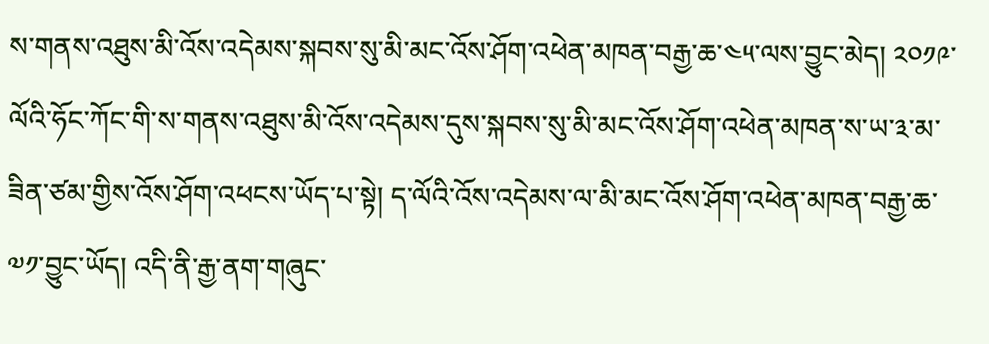ས་གནས་འཐུས་མི་འོས་འདེམས་སྐབས་སུ་མི་མང་འོས་ཤོག་འཕེན་མཁན་བརྒྱ་ཆ་༤༥་ལས་བྱུང་མེད། ༢༠༡༩་ལོའི་ཧོང་ཀོང་གི་ས་གནས་འཐུས་མི་འོས་འདེམས་དུས་སྐབས་སུ་མི་མང་འོས་ཤོག་འཕེན་མཁན་ས་ཡ་༣་མ་ཟིན་ཙམ་གྱིས་འོས་ཤོག་འཕངས་ཡོད་པ་སྟེ། ད་ལོའི་འོས་འདེམས་ལ་མི་མང་འོས་ཤོག་འཕེན་མཁན་བརྒྱ་ཆ་༧༡་བྱུང་ཡོད། འདི་ནི་རྒྱ་ནག་གཞུང་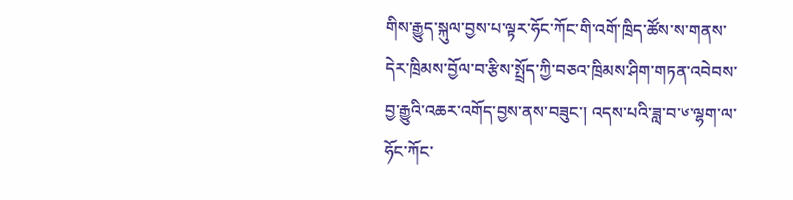གིས་རྒྱུད་སྐུལ་བྱས་པ་ལྟར་ཧོང་ཀོང་གི་འགོ་ཁྲིད་ཚོས་ས་གནས་དེར་ཁྲིམས་བྱོལ་བ་རྩིས་སྤྲོད་ཀྱི་བཅའ་ཁྲིམས་ཤིག་གཏན་འབེབས་བྱ་རྒྱུའི་འཆར་འགོད་བྱས་ནས་བཟུང་། འདས་པའི་ཟླ་བ་༦་ལྷག་ལ་ཧོང་ཀོང་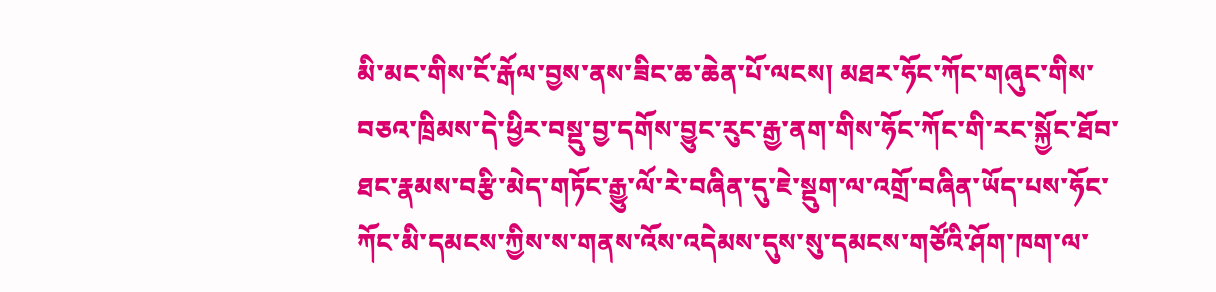མི་མང་གིས་ངོ་རྒོལ་བྱས་ནས་ཟིང་ཆ་ཆེན་པོ་ལངས། མཐར་ཧོང་ཀོང་གཞུང་གིས་བཅའ་ཁྲིམས་དེ་ཕྱིར་བསྡུ་བྱ་དགོས་བྱུང་རུང་རྒྱ་ནག་གིས་ཧོང་ཀོང་གི་རང་སྐྱོང་ཐོབ་ཐང་རྣམས་བརྩི་མེད་གཏོང་རྒྱུ་ལོ་རེ་བཞིན་དུ་ཇེ་སྡུག་ལ་འགྲོ་བཞིན་ཡོད་པས་ཧོང་ཀོང་མི་དམངས་ཀྱིས་ས་གནས་འོས་འདེམས་དུས་སུ་དམངས་གཙོའི་ཤོག་ཁག་ལ་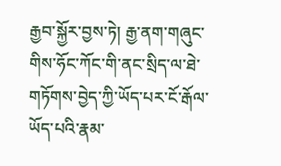རྒྱབ་སྐྱོར་བྱས་ཏེ། རྒྱ་ནག་གཞུང་གིས་ཧོང་ཀོང་གི་ནང་སྲིད་ལ་ཐེ་གཏོགས་བྱེད་ཀྱི་ཡོད་པར་ངོ་རྒོལ་ཡོད་པའི་རྣམ་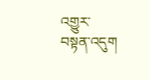འགྱུར་བསྟན་འདུག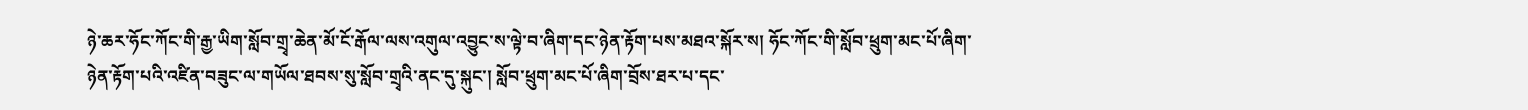ཉེ་ཆར་ཧོང་ཀོང་གི་རྒྱ་ཡིག་སློབ་གྲྭ་ཆེན་མོ་ངོ་རྒོལ་ལས་འགུལ་འབྱུང་ས་ལྟེ་བ་ཞིག་དང་ཉེན་རྟོག་པས་མཐའ་སྐོར་ས། ཧོང་ཀོང་གི་སློབ་ཕྲུག་མང་པོ་ཞིག་ཉེན་རྟོག་པའི་འཛིན་བཟུང་ལ་གཡོལ་ཐབས་སུ་སློབ་གྲྭའི་ནང་དུ་སྐུང་། སློབ་ཕྲུག་མང་པོ་ཞིག་བྲོས་ཐར་པ་དང་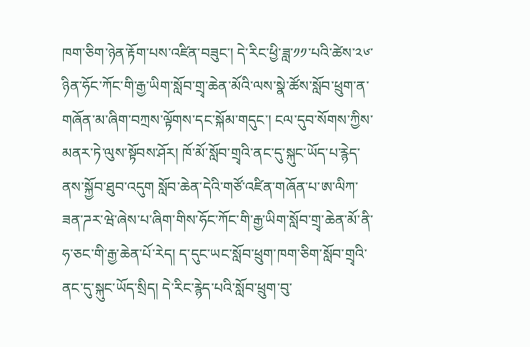ཁག་ཅིག་ཉེན་རྟོག་པས་འཛིན་བཟུང་། དེ་རིང་ཕྱི་ཟླ་༡༡་པའི་ཚེས་༢༦་ཉིན་ཧོང་ཀོང་གི་རྒྱ་ཡིག་སློབ་གྲྭ་ཆེན་མོའི་ལས་སྣེ་ཚོས་སློབ་ཕྲུག་ན་གཞོན་མ་ཞིག་བཀྲས་ལྟོགས་དང་སྐོམ་གདུང་། ངལ་དུབ་སོགས་ཀྱིས་མནར་ཏེ་ལུས་སྟོབས་ཤོར། ཁོ་མོ་སློབ་གྲྭའི་ནང་དུ་སྐུང་ཡོད་པ་རྙེད་ནས་སྐྱོབ་ཐུབ་འདུག སློབ་ཆེན་དེའི་གཙོ་འཛིན་གཞོན་པ་ཨ་ལིཀ་ཟན་ཌར་ཝེ་ཞེས་པ་ཞིག་གིས་ཧོང་ཀོང་གི་རྒྱ་ཡིག་སློབ་གྲྭ་ཆེན་མོ་ནི་ཧ་ཅང་གི་རྒྱ་ཆེན་པོ་རེད། ད་དུང་ཡང་སློབ་ཕྲུག་ཁག་ཅིག་སློབ་གྲྭའི་ནང་དུ་སྐུང་ཡོད་སྲིད། དེ་རིང་རྙེད་པའི་སློབ་ཕྲུག་བུ་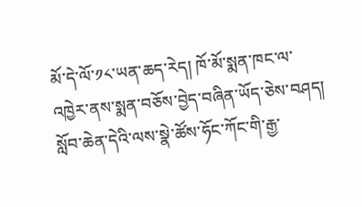མོ་དེ་ལོ་༡༨་ཡན་ཆད་རེད། ཁོ་མོ་སྨན་ཁང་ལ་འཁྱེར་ནས་སྨན་བཅོས་བྱེད་བཞིན་ཡོད་ཅེས་བཤད། སློབ་ཆེན་དེའི་ལས་སྣེ་ཚོས་ཧོང་ཀོང་གི་རྒྱ་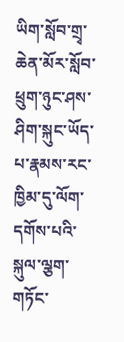ཡིག་སློབ་གྲྭ་ཆེན་མོར་སློབ་ཕྲུག་ཉུང་ཤས་ཤིག་སྐུང་ཡོད་པ་རྣམས་རང་ཁྱིམ་དུ་ལོག་དགོས་པའི་སྐུལ་ལྕག་གཏོང་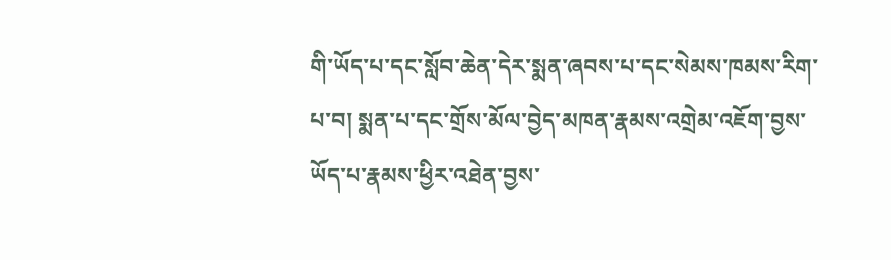གི་ཡོད་པ་དང་སློབ་ཆེན་དེར་སྨན་ཞབས་པ་དང་སེམས་ཁམས་རིག་པ་བ། སྨན་པ་དང་གྲོས་མོལ་བྱེད་མཁན་རྣམས་འགྲེམ་འཇོག་བྱས་ཡོད་པ་རྣམས་ཕྱིར་འཐེན་བྱས་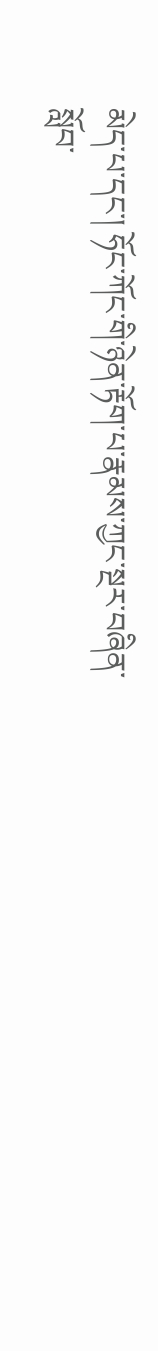མེད་པ་དང་། ཧོང་ཀོང་གི་ཉེན་རྟོག་པ་རྣམས་ཀྱང་སྔར་བཞིན་སློབ་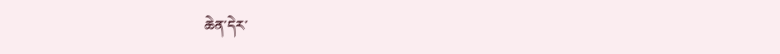ཆེན་དེར་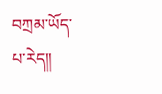བཀྲམ་ཡོད་པ་རེད།།